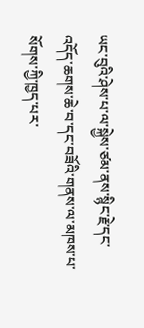ཡང་བུའི་ཤེས་པ་ལ་སྐྱེས་ཙམ་ནས་སྙིང་རྗེ་དང་འདོད་ཆགས་ཆེ་བ་དང་བཟོའི་གནས་ལ་མཁས་པ་སོགས་ཀྱི་ཁྱད་པར་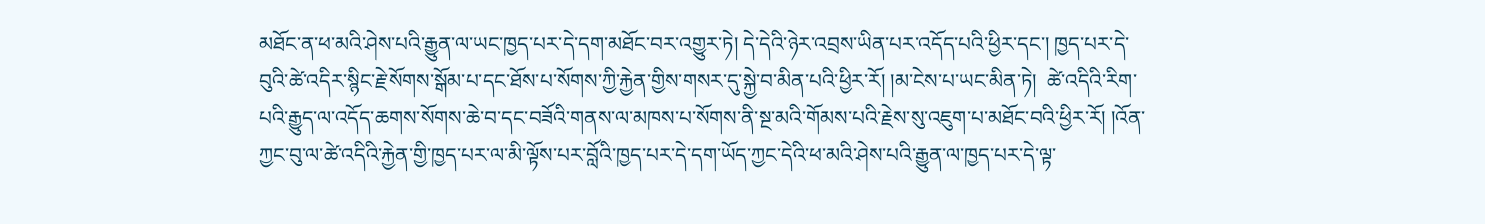མཐོང་ན་ཕ་མའི་ཤེས་པའི་རྒྱུན་ལ་ཡང་ཁྱད་པར་དེ་དག་མཐོང་བར་འགྱུར་ཏེ། དེ་དེའི་ཉེར་འབྲས་ཡིན་པར་འདོད་པའི་ཕྱིར་དང་། ཁྱད་པར་དེ་བུའི་ཚེ་འདིར་སྙིང་རྗེ་སོགས་སྒོམ་པ་དང་ཐོས་པ་སོགས་ཀྱི་རྐྱེན་གྱིས་གསར་དུ་སྐྱེ་བ་མིན་པའི་ཕྱིར་རོ། །མ་ངེས་པ་ཡང་མིན་ཏེ།  ཚེ་འདིའི་རིག་པའི་རྒྱུད་ལ་འདོད་ཆགས་སོགས་ཆེ་བ་དང་བཟོའི་གནས་ལ་མཁས་པ་སོགས་ནི་སྔ་མའི་གོམས་པའི་རྗེས་སུ་འཇུག་པ་མཐོང་བའི་ཕྱིར་རོ། །འོན་ཀྱང་བུ་ལ་ཚེ་འདིའི་རྐྱེན་གྱི་ཁྱད་པར་ལ་མི་ལྟོས་པར་བློའི་ཁྱད་པར་དེ་དག་ཡོད་ཀྱང་དེའི་ཕ་མའི་ཤེས་པའི་རྒྱུན་ལ་ཁྱད་པར་དེ་ལྟ་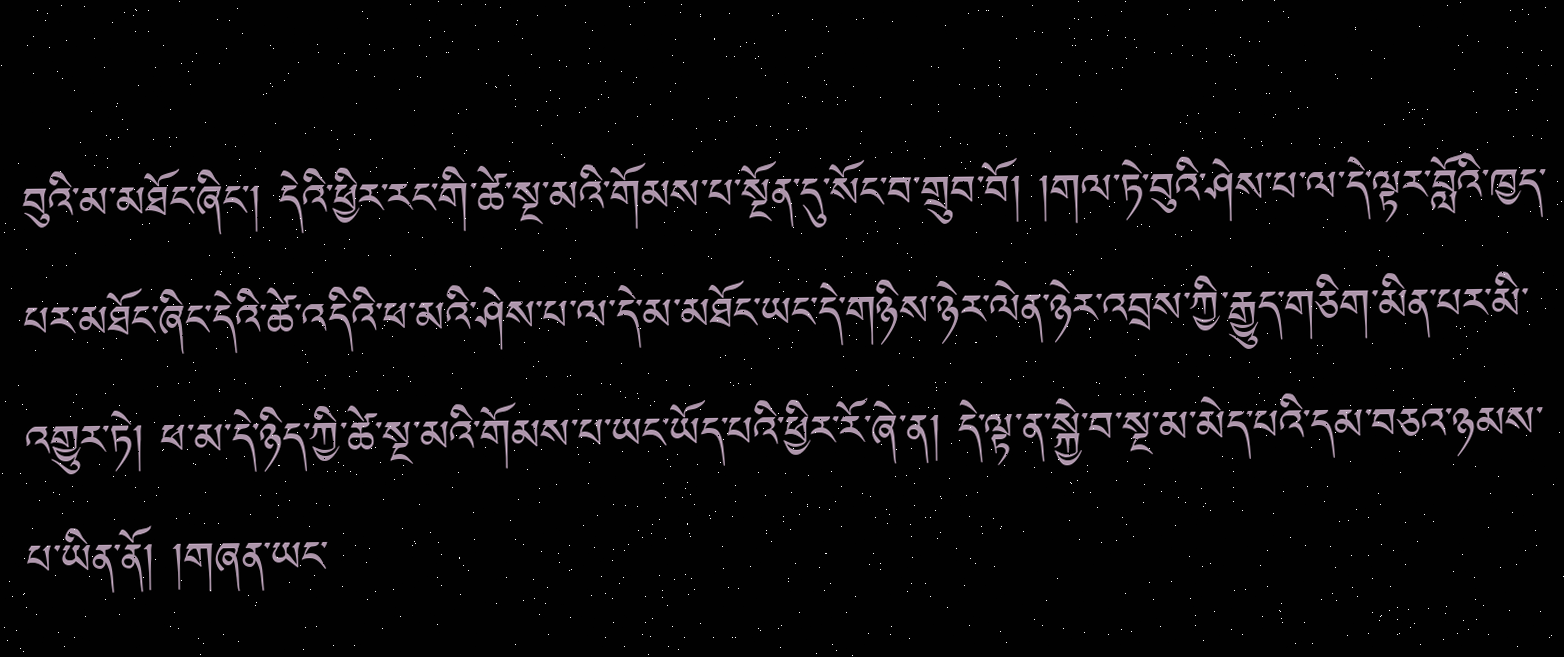བུའི་མ་མཐོང་ཞིང་། དེའི་ཕྱིར་རང་གི་ཚེ་སྔ་མའི་གོམས་པ་སྔོན་དུ་སོང་བ་གྲུབ་བོ། །གལ་ཏེ་བུའི་ཤེས་པ་ལ་དེ་ལྟར་བློའི་ཁྱད་པར་མཐོང་ཞིང་དེའི་ཚེ་འདིའི་ཕ་མའི་ཤེས་པ་ལ་དེ་མ་མཐོང་ཡང་དེ་གཉིས་ཉེར་ལེན་ཉེར་འབྲས་ཀྱི་རྒྱུད་གཅིག་མིན་པར་མི་འགྱུར་ཏེ། ཕ་མ་དེ་ཉིད་ཀྱི་ཚེ་སྔ་མའི་གོམས་པ་ཡང་ཡོད་པའི་ཕྱིར་རོ་ཞེ་ན། དེ་ལྟ་ན་སྐྱེ་བ་སྔ་མ་མེད་པའི་དམ་བཅའ་ཉམས་པ་ཡིན་ནོ། །གཞན་ཡང་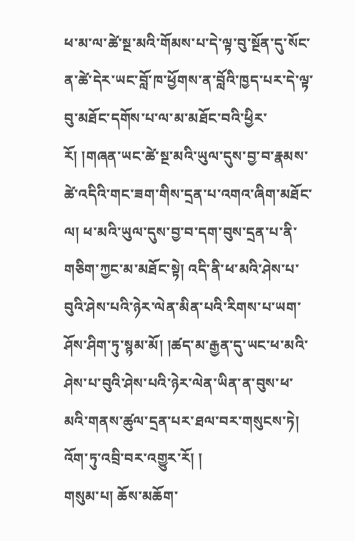ཕ་མ་ལ་ཚེ་སྔ་མའི་གོམས་པ་དེ་ལྟ་བུ་སྔོན་དུ་སོང་ན་ཚེ་དེར་ཡང་བློ་ཁ་ཕྱོགས་ན་བློའི་ཁྱད་པར་དེ་ལྟ་བུ་མཐོང་དགོས་པ་ལ་མ་མཐོང་བའི་ཕྱིར་རོ། །གཞན་ཡང་ཚེ་སྔ་མའི་ཡུལ་དུས་བྱ་བ་རྣམས་ཚེ་འདིའི་གང་ཟག་གིས་དྲན་པ་འགའ་ཞིག་མཐོང་ལ། ཕ་མའི་ཡུལ་དུས་བྱ་བ་དག་བུས་དྲན་པ་ནི་གཅིག་ཀྱང་མ་མཐོང་སྟེ། འདི་ནི་ཕ་མའི་ཤེས་པ་བུའི་ཤེས་པའི་ཉེར་ལེན་མིན་པའི་རིགས་པ་ཡག་ཤོས་ཤིག་ཏུ་སྙམ་མོ། །ཚད་མ་རྒྱན་དུ་ཡང་ཕ་མའི་ཤེས་པ་བུའི་ཤེས་པའི་ཉེར་ལེན་ཡིན་ན་བུས་ཕ་མའི་གནས་ཚུལ་དྲན་པར་ཐལ་བར་གསུངས་ཏེ། འོག་ཏུ་འབྲི་བར་འགྱུར་རོ། །
གསུམ་པ། ཆོས་མཆོག་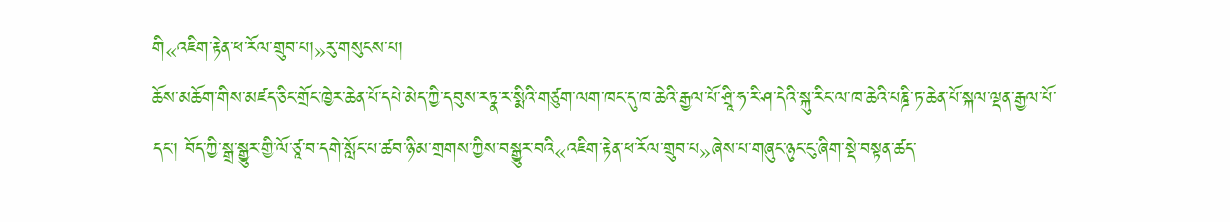གི«འཇིག་རྟེན་ཕ་རོལ་གྲུབ་པ།»རུ་གསུངས་པ།
ཆོས་མཆོག་གིས་མཛད་ཅིང་གྲོང་ཁྱེར་ཆེན་པོ་དཔེ་མེད་ཀྱི་དབུས་རཏྣ་ར་སྨིའི་གཙུག་ལག་ཁང་དུ་ཁ་ཆེའི་རྒྱལ་པོ་ཤྲཱི་ཧ་རི་ཤ་དེའི་སྐུ་རིང་ལ་ཁ་ཆེའི་པཎྜི་ཏ་ཆེན་པོ་སྐལ་ལྡན་རྒྱལ་པོ་དང་། བོད་ཀྱི་སྒྲ་སྒྱུར་གྱི་ལོ་ཙཱ་བ་དགེ་སློང་པ་ཚབ་ཉི་མ་གྲགས་ཀྱིས་བསྒྱུར་བའི«འཇིག་རྟེན་ཕ་རོལ་གྲུབ་པ»ཞེས་པ་གཞུང་ཉུང་ངུ་ཞིག་སྡེ་བསྟན་ཚད་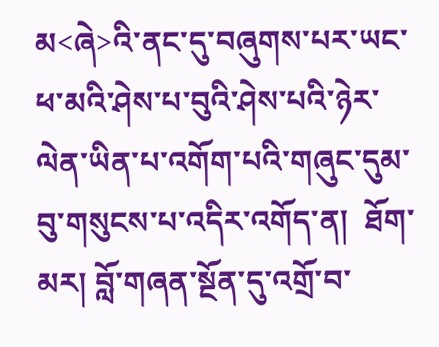མ<ཞེ>འི་ནང་དུ་བཞུགས་པར་ཡང་ཕ་མའི་ཤེས་པ་བུའི་ཤེས་པའི་ཉེར་ལེན་ཡིན་པ་འགོག་པའི་གཞུང་དུམ་བུ་གསུངས་པ་འདིར་འགོད་ན།  ཐོག་མར། བློ་གཞན་སྔོན་དུ་འགྲོ་བ་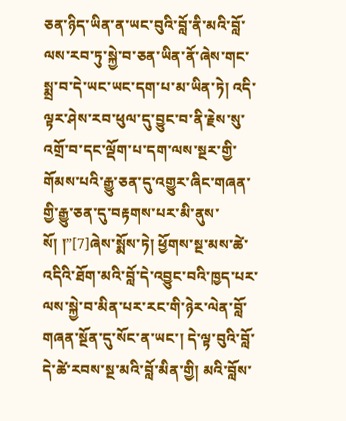ཅན་ཉིད་ཡིན་ན་ཡང་བུའི་བློ་ནི་མའི་བློ་ལས་རབ་ཏུ་སྐྱེ་བ་ཅན་ཡིན་ནོ་ཞེས་གང་སྨྲ་བ་དེ་ཡང་ཡང་དག་པ་མ་ཡིན་ཏེ། འདི་ལྟར་ཤེས་རབ་ཕུལ་དུ་བྱུང་བ་ནི་རྗེས་སུ་འགྲོ་བ་དང་ལྡོག་པ་དག་ལས་སྔར་གྱི་གོམས་པའི་རྒྱུ་ཅན་དུ་འགྱུར་ཞིང་གཞན་གྱི་རྒྱུ་ཅན་དུ་བརྟགས་པར་མི་ནུས་སོ། །”[7]ཞེས་སྨོས་ཏེ། ཕྱོགས་སྔ་མས་ཚེ་འདིའི་ཐོག་མའི་བློ་དེ་འབྱུང་བའི་ཁྱད་པར་ལས་སྐྱེ་བ་མིན་པར་རང་གི་ཉེར་ལེན་བློ་གཞན་སྔོན་དུ་སོང་ན་ཡང་། དེ་ལྟ་བུའི་བློ་དེ་ཚེ་རབས་སྔ་མའི་བློ་མིན་གྱི། མའི་བློས་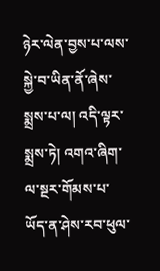ཉེར་ལེན་བྱས་པ་ལས་སྐྱེ་བ་ཡིན་ནོ་ཞེས་སྨྲས་པ་ལ། འདི་ལྟར་སྨྲས་ཏེ། འགའ་ཞིག་ལ་སྔར་གོམས་པ་ཡོད་ན་ཤེས་རབ་ཕུལ་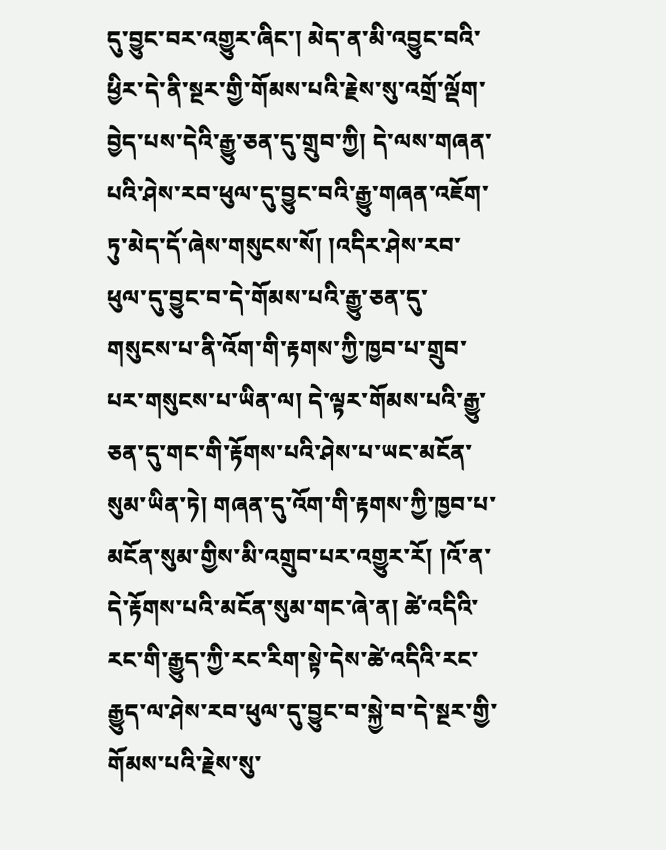དུ་བྱུང་བར་འགྱུར་ཞིང་། མེད་ན་མི་འབྱུང་བའི་ཕྱིར་དེ་ནི་སྔར་གྱི་གོམས་པའི་རྗེས་སུ་འགྲོ་ལྡོག་བྱེད་པས་དེའི་རྒྱུ་ཅན་དུ་གྲུབ་ཀྱི། དེ་ལས་གཞན་པའི་ཤེས་རབ་ཕུལ་དུ་བྱུང་བའི་རྒྱུ་གཞན་འཇོག་ཏུ་མེད་དོ་ཞེས་གསུངས་སོ། །འདིར་ཤེས་རབ་ཕུལ་དུ་བྱུང་བ་དེ་གོམས་པའི་རྒྱུ་ཅན་དུ་གསུངས་པ་ནི་འོག་གི་རྟགས་ཀྱི་ཁྱབ་པ་གྲུབ་པར་གསུངས་པ་ཡིན་ལ། དེ་ལྟར་གོམས་པའི་རྒྱུ་ཅན་དུ་གང་གི་རྟོགས་པའི་ཤེས་པ་ཡང་མངོན་སུམ་ཡིན་ཏེ། གཞན་དུ་འོག་གི་རྟགས་ཀྱི་ཁྱབ་པ་མངོན་སུམ་གྱིས་མི་འགྲུབ་པར་འགྱུར་རོ། །འོ་ན་དེ་རྟོགས་པའི་མངོན་སུམ་གང་ཞེ་ན། ཚེ་འདིའི་རང་གི་རྒྱུད་ཀྱི་རང་རིག་སྟེ་དེས་ཚེ་འདིའི་རང་རྒྱུད་ལ་ཤེས་རབ་ཕུལ་དུ་བྱུང་བ་སྐྱེ་བ་དེ་སྔར་གྱི་གོམས་པའི་རྗེས་སུ་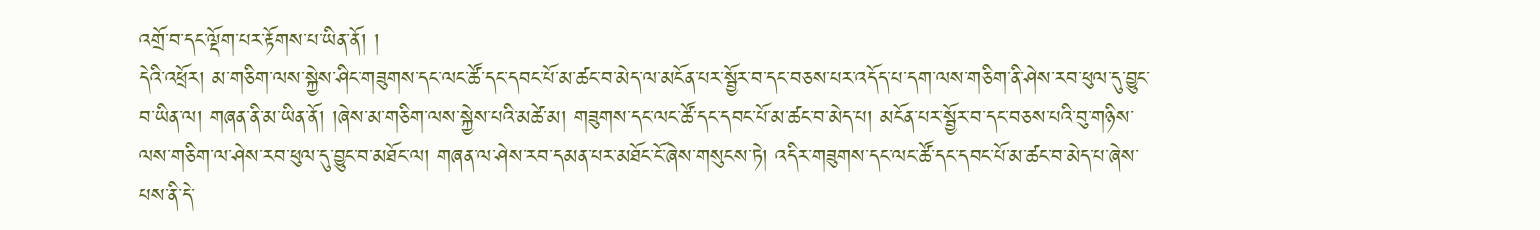འགྲོ་བ་དང་ལྡོག་པར་རྟོགས་པ་ཡིན་ནོ། །
དེའི་འཕྲོར། མ་གཅིག་ལས་སྐྱེས་ཤིང་གཟུགས་དང་ལང་ཚོ་དང་དབང་པོ་མ་ཚང་བ་མེད་ལ་མངོན་པར་སྦྱོར་བ་དང་བཅས་པར་འདོད་པ་དག་ལས་གཅིག་ནི་ཤེས་རབ་ཕུལ་དུ་བྱུང་བ་ཡིན་ལ། གཞན་ནི་མ་ཡིན་ནོ། །ཞེས་མ་གཅིག་ལས་སྐྱེས་པའི་མཚེ་མ། གཟུགས་དང་ལང་ཚོ་དང་དབང་པོ་མ་ཚང་བ་མེད་པ། མངོན་པར་སྦྱོར་བ་དང་བཅས་པའི་བུ་གཉིས་ལས་གཅིག་ལ་ཤེས་རབ་ཕུལ་དུ་བྱུང་བ་མཐོང་ལ། གཞན་ལ་ཤེས་རབ་དམན་པར་མཐོང་ངོ་ཞེས་གསུངས་ཏེ། འདིར་གཟུགས་དང་ལང་ཚོ་དང་དབང་པོ་མ་ཚང་བ་མེད་པ་ཞེས་པས་ནི་དེ་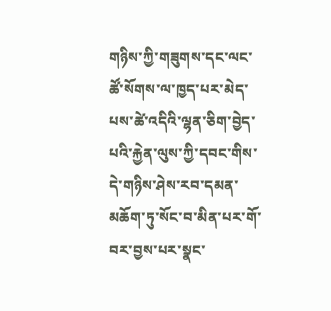གཉིས་ཀྱི་གཟུགས་དང་ལང་ཚོ་སོགས་ལ་ཁྱད་པར་མེད་པས་ཚེ་འདིའི་ལྷན་ཅིག་བྱེད་པའི་རྐྱེན་ལུས་ཀྱི་དབང་གིས་དེ་གཉིས་ཤེས་རབ་དམན་མཆོག་ཏུ་སོང་བ་མིན་པར་གོ་བར་བྱས་པར་སྣང་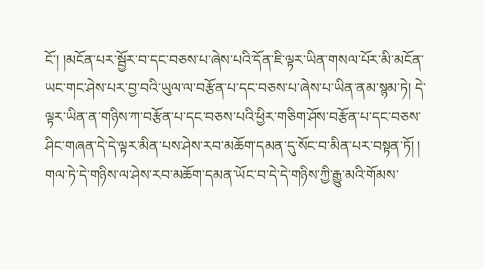ངོ་། །མངོན་པར་སྦྱོར་བ་དང་བཅས་པ་ཞེས་པའི་དོན་ཇི་ལྟར་ཡིན་གསལ་པོར་མི་མངོན་ཡང་གང་ཤེས་པར་བྱ་བའི་ཡུལ་ལ་བརྩོན་པ་དང་བཅས་པ་ཞེས་པ་ཡིན་ནམ་སྙམ་ཏེ། དེ་ལྟར་ཡིན་ན་གཉིས་ཀ་བརྩོན་པ་དང་བཅས་པའི་ཕྱིར་གཅིག་ཤོས་བརྩོན་པ་དང་བཅས་ཤིང་གཞན་དེ་དེ་ལྟར་མིན་པས་ཤེས་རབ་མཆོག་དམན་དུ་སོང་བ་མིན་པར་བསྟན་ཏོ། །
གལ་ཏེ་དེ་གཉིས་ལ་ཤེས་རབ་མཆོག་དམན་ཡོང་བ་དེ་དེ་གཉིས་ཀྱི་རྒྱུ་མའི་གོམས་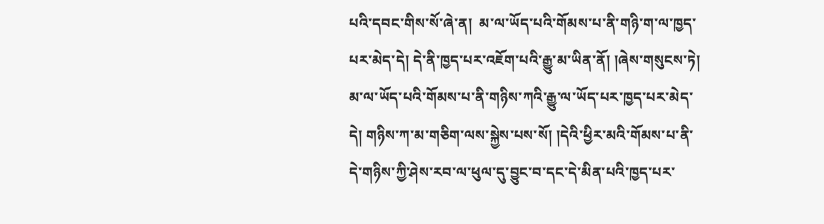པའི་དབང་གིས་སོ་ཞེ་ན།  མ་ལ་ཡོད་པའི་གོམས་པ་ནི་གཉི་ག་ལ་ཁྱད་པར་མེད་དེ། དེ་ནི་ཁྱད་པར་འཇོག་པའི་རྒྱུ་མ་ཡིན་ནོ། །ཞེས་གསུངས་ཏེ། མ་ལ་ཡོད་པའི་གོམས་པ་ནི་གཉིས་ཀའི་རྒྱུ་ལ་ཡོད་པར་ཁྱད་པར་མེད་དེ། གཉིས་ཀ་མ་གཅིག་ལས་སྐྱེས་པས་སོ། །དེའི་ཕྱིར་མའི་གོམས་པ་ནི་དེ་གཉིས་ཀྱི་ཤེས་རབ་ལ་ཕུལ་དུ་བྱུང་བ་དང་དེ་མིན་པའི་ཁྱད་པར་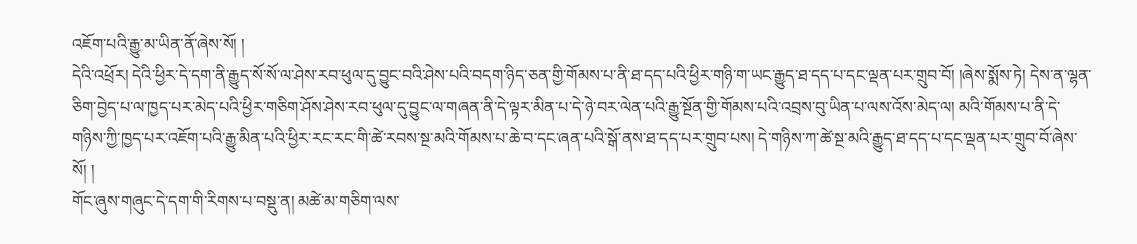འཇོག་པའི་རྒྱུ་མ་ཡིན་ནོ་ཞེས་སོ། །
དེའི་འཕྲོར། དེའི་ཕྱིར་དེ་དག་ནི་རྒྱུད་སོ་སོ་ལ་ཤེས་རབ་ཕུལ་དུ་བྱུང་བའི་ཤེས་པའི་བདག་ཉིད་ཅན་གྱི་གོམས་པ་ནི་ཐ་དད་པའི་ཕྱིར་གཉི་ག་ཡང་རྒྱུད་ཐ་དད་པ་དང་ལྡན་པར་གྲུབ་བོ། །ཞེས་སྨོས་ཏེ། དེས་ན་ལྷན་ཅིག་བྱེད་པ་ལ་ཁྱད་པར་མེད་པའི་ཕྱིར་གཅིག་ཤོས་ཤེས་རབ་ཕུལ་དུ་བྱུང་ལ་གཞན་ནི་དེ་ལྟར་མིན་པ་དེ་ཉེ་བར་ལེན་པའི་རྒྱུ་སྔོན་གྱི་གོམས་པའི་འབྲས་བུ་ཡིན་པ་ལས་འོས་མེད་ལ། མའི་གོམས་པ་ནི་དེ་གཉིས་ཀྱི་ཁྱད་པར་འཇོག་པའི་རྒྱུ་མིན་པའི་ཕྱིར་རང་རང་གི་ཚེ་རབས་སྔ་མའི་གོམས་པ་ཆེ་བ་དང་ཞན་པའི་སྒོ་ནས་ཐ་དད་པར་གྲུབ་པས། དེ་གཉིས་ཀ་ཚེ་སྔ་མའི་རྒྱུད་ཐ་དད་པ་དང་ལྡན་པར་གྲུབ་བོ་ཞེས་སོ། །
གོང་ཞུས་གཞུང་དེ་དག་གི་རིགས་པ་བསྡུ་ན། མཚེ་མ་གཅིག་ལས་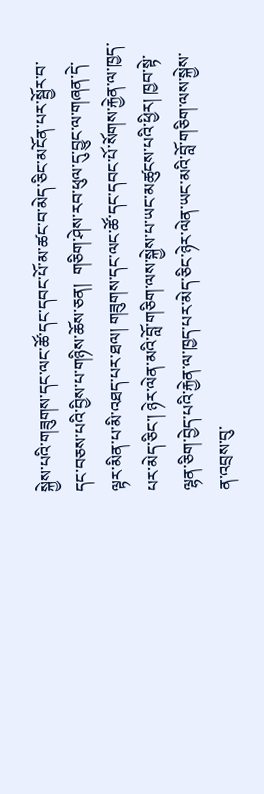སྐྱེས་པའི་གཟུགས་དང་ལང་ཚོ་དང་དབང་པོ་མ་ཚང་བ་མེད་ཅིང་མངོན་པར་སྦྱོར་བ་དང་བཅས་པའི་བྱིས་པ་གཉིས་ཆོས་ཅན།  གཅིག་ཤེས་རབ་ཕུལ་དུ་བྱུང་ལ་གཞན་དེ་ལྟར་མིན་པ་མི་འཐད་པར་ཐལ། གཟུགས་དང་ལང་ཚོ་དང་དབང་པོ་སོགས་རྐྱེན་ལ་ཁྱད་པར་མེད་ཅིང་། ཉེར་ལེན་མའི་བློ་གཅིག་ལས་སྐྱེས་པ་ཡང་མཚུངས་པའི་ཕྱིར། ཁྱབ་སྟེ་ལྷན་ཅིག་བྱེད་པའི་རྐྱེན་ལ་ཁྱད་པར་མེད་ཅིང་ཉེར་ལེན་ཡང་མའི་བློ་གཅིག་ལས་སྐྱེས་ན་འབྲས་བུ་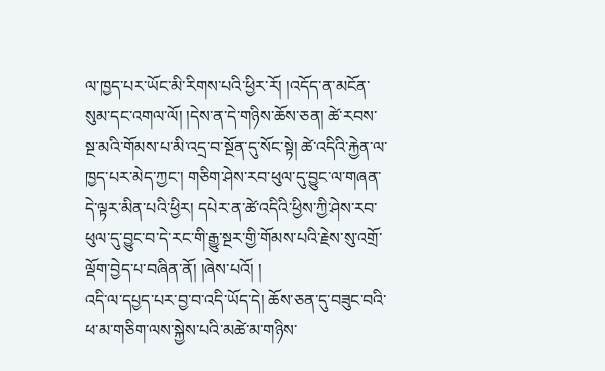ལ་ཁྱད་པར་ཡོང་མི་རིགས་པའི་ཕྱིར་རོ། །འདོད་ན་མངོན་སུམ་དང་འགལ་ལོ། །དེས་ན་དེ་གཉིས་ཆོས་ཅན། ཚེ་རབས་སྔ་མའི་གོམས་པ་མི་འདྲ་བ་སྔོན་དུ་སོང་སྟེ། ཚེ་འདིའི་རྐྱེན་ལ་ཁྱད་པར་མེད་ཀྱང་། གཅིག་ཤེས་རབ་ཕུལ་དུ་བྱུང་ལ་གཞན་དེ་ལྟར་མིན་པའི་ཕྱིར། དཔེར་ན་ཚེ་འདིའི་ཕྱིས་ཀྱི་ཤེས་རབ་ཕུལ་དུ་བྱུང་བ་དེ་རང་གི་རྒྱུ་སྔར་གྱི་གོམས་པའི་རྗེས་སུ་འགྲོ་ལྡོག་བྱེད་པ་བཞིན་ནོ། །ཞེས་པའོ། །
འདི་ལ་དཔྱད་པར་བྱ་བ་འདི་ཡོད་དེ། ཆོས་ཅན་དུ་བཟུང་བའི་ཕ་མ་གཅིག་ལས་སྐྱེས་པའི་མཚེ་མ་གཉིས་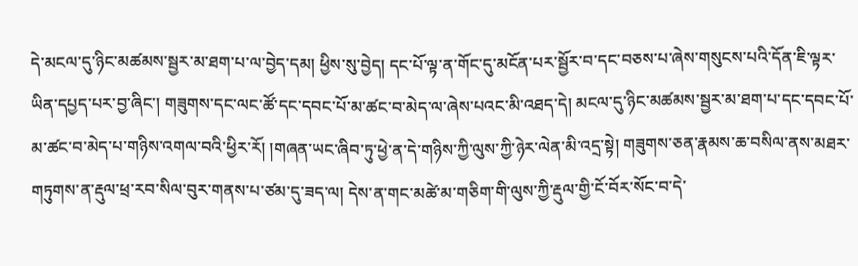དེ་མངལ་དུ་ཉིང་མཚམས་སྦྱར་མ་ཐག་པ་ལ་བྱེད་དམ། ཕྱིས་སུ་བྱེད། དང་པོ་ལྟ་ན་གོང་དུ་མངོན་པར་སྦྱོར་བ་དང་བཅས་པ་ཞེས་གསུངས་པའི་དོན་ཇི་ལྟར་ཡིན་དཔྱད་པར་བྱ་ཞིང་། གཟུགས་དང་ལང་ཚོ་དང་དབང་པོ་མ་ཚང་བ་མེད་ལ་ཞེས་པའང་མི་འཐད་དེ། མངལ་དུ་ཉིང་མཚམས་སྦྱར་མ་ཐག་པ་དང་དབང་པོ་མ་ཚང་བ་མེད་པ་གཉིས་འགལ་བའི་ཕྱིར་རོ། །གཞན་ཡང་ཞིབ་ཏུ་ཕྱེ་ན་དེ་གཉིས་ཀྱི་ལུས་ཀྱི་ཉེར་ལེན་མི་འདྲ་སྟེ། གཟུགས་ཅན་རྣམས་ཆ་བསིལ་ནས་མཐར་གཏུགས་ན་རྡུལ་ཕྲ་རབ་སིལ་བུར་གནས་པ་ཙམ་དུ་ཟད་ལ། དེས་ན་གང་མཚེ་མ་གཅིག་གི་ལུས་ཀྱི་རྡུལ་གྱི་ངོ་བོར་སོང་བ་དེ་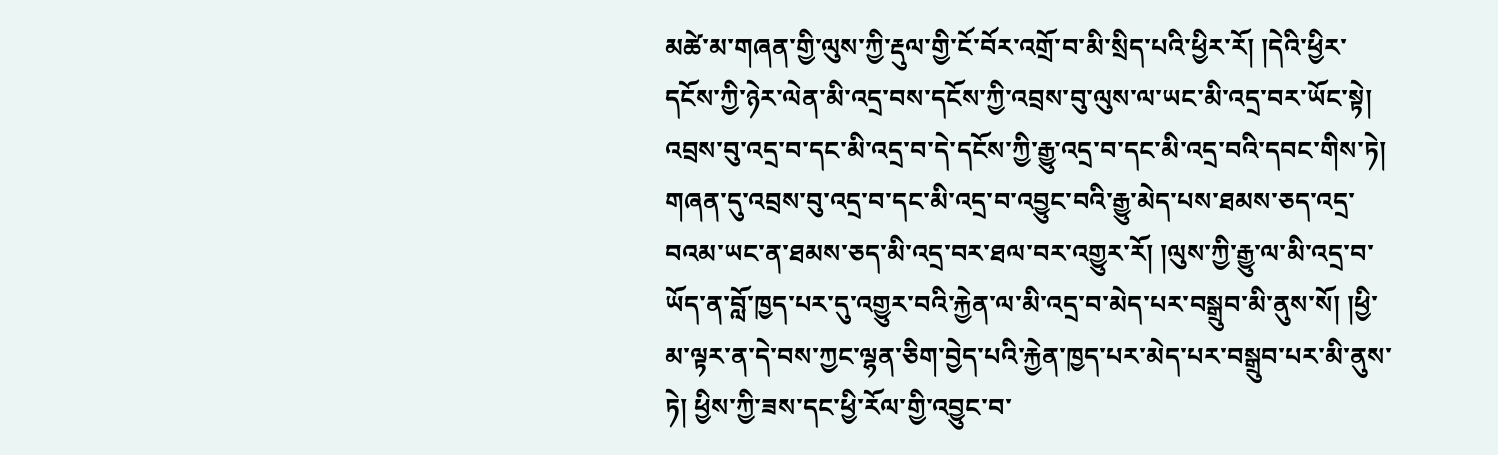མཚེ་མ་གཞན་གྱི་ལུས་ཀྱི་རྡུལ་གྱི་ངོ་བོར་འགྲོ་བ་མི་སྲིད་པའི་ཕྱིར་རོ། །དེའི་ཕྱིར་དངོས་ཀྱི་ཉེར་ལེན་མི་འདྲ་བས་དངོས་ཀྱི་འབྲས་བུ་ལུས་ལ་ཡང་མི་འདྲ་བར་ཡོང་སྟེ། འབྲས་བུ་འདྲ་བ་དང་མི་འདྲ་བ་དེ་དངོས་ཀྱི་རྒྱུ་འདྲ་བ་དང་མི་འདྲ་བའི་དབང་གིས་ཏེ།  གཞན་དུ་འབྲས་བུ་འདྲ་བ་དང་མི་འདྲ་བ་འབྱུང་བའི་རྒྱུ་མེད་པས་ཐམས་ཅད་འདྲ་བའམ་ཡང་ན་ཐམས་ཅད་མི་འདྲ་བར་ཐལ་བར་འགྱུར་རོ། །ལུས་ཀྱི་རྒྱུ་ལ་མི་འདྲ་བ་ཡོད་ན་བློ་ཁྱད་པར་དུ་འགྱུར་བའི་རྐྱེན་ལ་མི་འདྲ་བ་མེད་པར་བསྒྲུབ་མི་ནུས་སོ། །ཕྱི་མ་ལྟར་ན་དེ་བས་ཀྱང་ལྷན་ཅིག་བྱེད་པའི་རྐྱེན་ཁྱད་པར་མེད་པར་བསྒྲུབ་པར་མི་ནུས་ཏེ། ཕྱིས་ཀྱི་ཟས་དང་ཕྱི་རོལ་གྱི་འབྱུང་བ་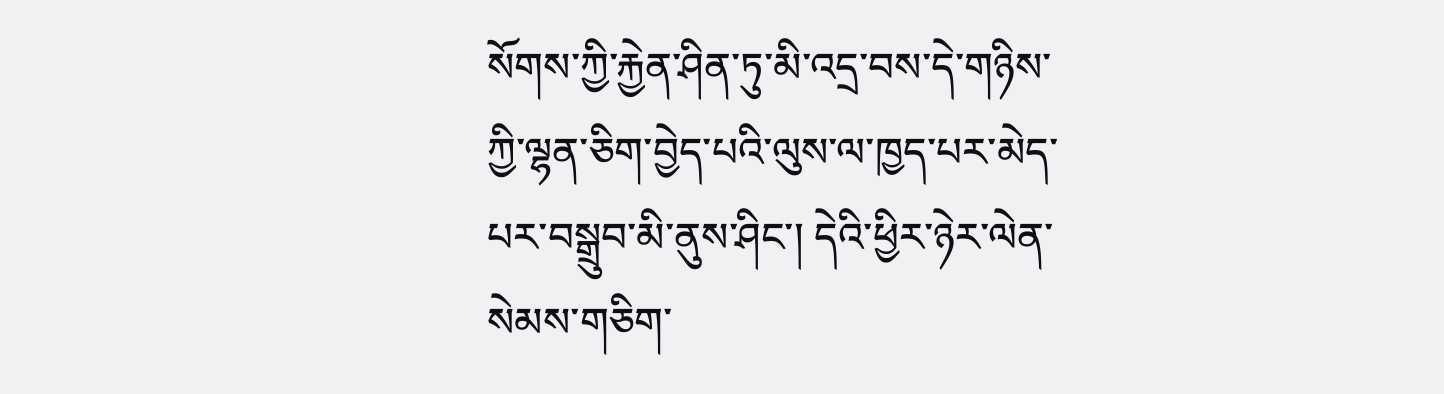སོགས་ཀྱི་རྐྱེན་ཤིན་ཏུ་མི་འདྲ་བས་དེ་གཉིས་ཀྱི་ལྷན་ཅིག་བྱེད་པའི་ལུས་ལ་ཁྱད་པར་མེད་པར་བསྒྲུབ་མི་ནུས་ཤིང་། དེའི་ཕྱིར་ཉེར་ལེན་སེམས་གཅིག་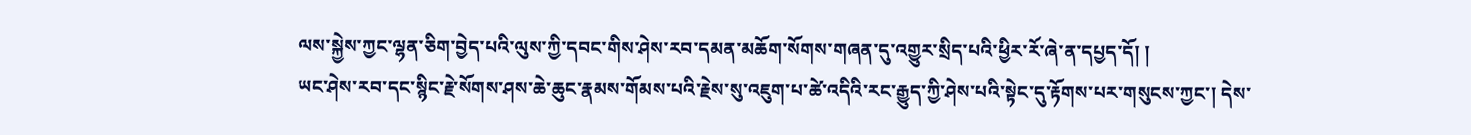ལས་སྐྱེས་ཀྱང་ལྷན་ཅིག་བྱེད་པའི་ལུས་ཀྱི་དབང་གིས་ཤེས་རབ་དམན་མཆོག་སོགས་གཞན་དུ་འགྱུར་སྲིད་པའི་ཕྱིར་རོ་ཞེ་ན་དཔྱད་དོ། །
ཡང་ཤེས་རབ་དང་སྙིང་རྗེ་སོགས་ཤས་ཆེ་ཆུང་རྣམས་གོམས་པའི་རྗེས་སུ་འཇུག་པ་ཚེ་འདིའི་རང་རྒྱུད་ཀྱི་ཤེས་པའི་སྟེང་དུ་རྟོགས་པར་གསུངས་ཀྱང་། དེས་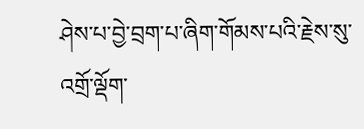ཤེས་པ་བྱེ་བྲག་པ་ཞིག་གོམས་པའི་རྗེས་སུ་འགྲོ་ལྡོག་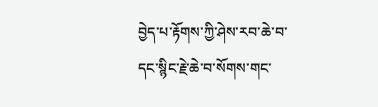བྱེད་པ་རྟོགས་ཀྱི་ཤེས་རབ་ཆེ་བ་དང་སྙིང་རྗེ་ཆེ་བ་སོགས་གང་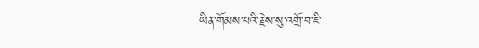ཡིན་གོམས་པའི་རྗེས་སུ་འགྲོ་བ་ཇི་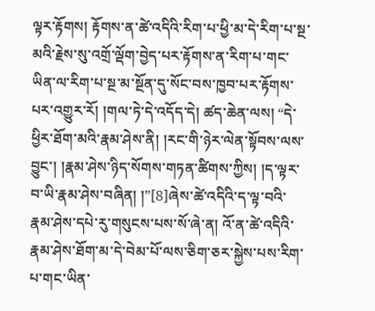ལྟར་རྟོགས། རྟོགས་ན་ཚེ་འདིའི་རིག་པ་ཕྱི་མ་དེ་རིག་པ་སྔ་མའི་རྗེས་སུ་འགྲོ་ལྡོག་བྱེད་པར་རྟོགས་ན་རིག་པ་གང་ཡིན་ལ་རིག་པ་སྔ་མ་སྔོན་དུ་སོང་བས་ཁྱབ་པར་རྟོགས་པར་འགྱུར་རོ། །གལ་ཏེ་དེ་འདོད་དེ། ཚད་ཆེན་ལས། “དེ་ཕྱིར་ཐོག་མའི་རྣམ་ཤེས་ནི། །རང་གི་ཉེར་ལེན་སྟོབས་ལས་བྱུང་། །རྣམ་ཤེས་ཉིད་སོགས་གཏན་ཚིགས་ཀྱིས། །ད་ལྟར་བ་ཡི་རྣམ་ཤེས་བཞིན། །”[8]ཞེས་ཚེ་འདིའི་ད་ལྟ་བའི་རྣམ་ཤེས་དཔེ་རུ་གསུངས་པས་སོ་ཞེ་ན། འོ་ན་ཚེ་འདིའི་རྣམ་ཤེས་ཐོག་མ་དེ་བེམ་པོ་ལས་ཅིག་ཅར་སྐྱེས་པས་རིག་པ་གང་ཡིན་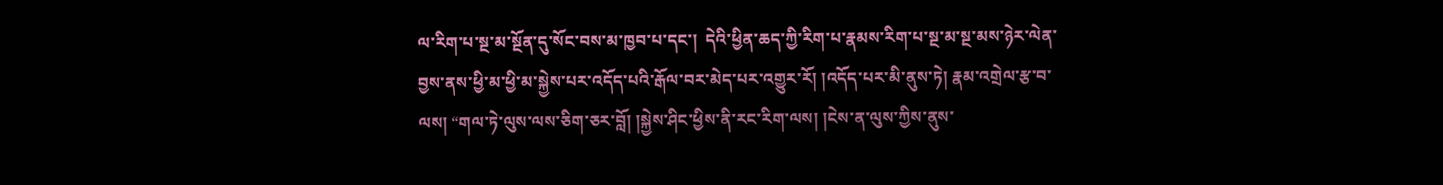ལ་རིག་པ་སྔ་མ་སྔོན་དུ་སོང་བས་མ་ཁྱབ་པ་དང་།  དེའི་ཕྱིན་ཆད་ཀྱི་རིག་པ་རྣམས་རིག་པ་སྔ་མ་སྔ་མས་ཉེར་ལེན་བྱས་ནས་ཕྱི་མ་ཕྱི་མ་སྐྱེས་པར་འདོད་པའི་རྒོལ་བར་མེད་པར་འགྱུར་རོ། །འདོད་པར་མི་ནུས་ཏེ། རྣམ་འགྲེལ་རྩ་བ་ལས། “གལ་ཏེ་ལུས་ལས་ཅིག་ཅར་བློ། །སྐྱེས་ཤིང་ཕྱིས་ནི་རང་རིག་ལས། །ངེས་ན་ལུས་ཀྱིས་ནུས་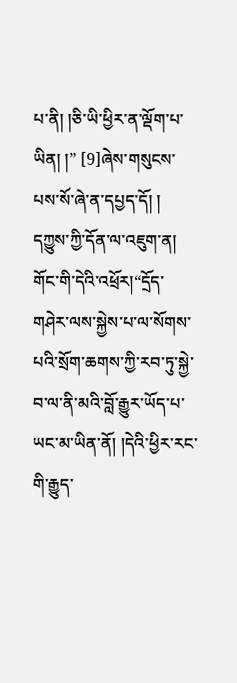པ་ནི། །ཅི་ཡི་ཕྱིར་ན་ལྡོག་པ་ཡིན། །” [9]ཞེས་གསུངས་པས་སོ་ཞེ་ན་དཔྱད་དོ། །
དཀྱུས་ཀྱི་དོན་ལ་འཇུག་ན། གོང་གི་དེའི་འཕྲོར།“དྲོད་གཤེར་ལས་སྐྱེས་པ་ལ་སོགས་པའི་སྲོག་ཆགས་ཀྱི་རབ་ཏུ་སྐྱེ་བ་ལ་ནི་མའི་བློ་རྒྱུར་ཡོད་པ་ཡང་མ་ཡིན་ནོ། །དེའི་ཕྱིར་རང་གི་རྒྱུད་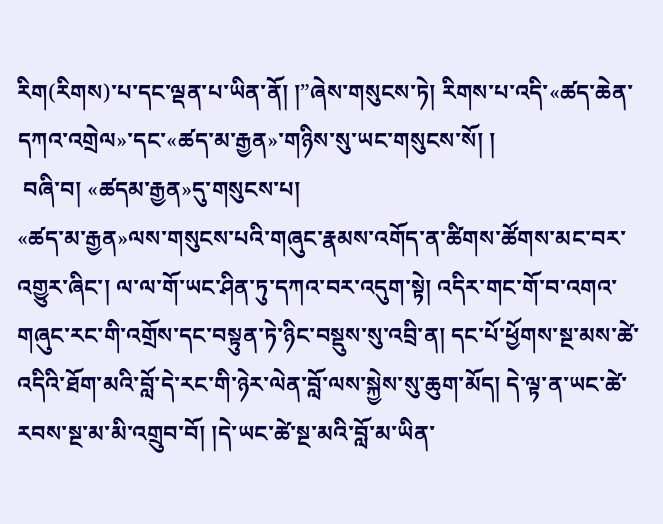རིག(རིགས)་པ་དང་ལྡན་པ་ཡིན་ནོ། །”ཞེས་གསུངས་ཏེ། རིགས་པ་འདི་«ཚད་ཆེན་དཀའ་འགྲེལ»་དང་«ཚད་མ་རྒྱན»་གཉིས་སུ་ཡང་གསུངས་སོ། །
 བཞི་བ། «ཚདམ་རྒྱན»དུ་གསུངས་པ།
«ཚད་མ་རྒྱན»ལས་གསུངས་པའི་གཞུང་རྣམས་འགོད་ན་ཚིགས་ཚོགས་མང་བར་འགྱུར་ཞིང་། ལ་ལ་གོ་ཡང་ཤིན་ཏུ་དཀའ་བར་འདུག་སྟེ། འདིར་གང་གོ་བ་འགའ་གཞུང་རང་གི་འགྲོས་དང་བསྟུན་ཏེ་ཉིང་བསྡུས་སུ་འབྲི་ན། དང་པོ་ཕྱོགས་སྔ་མས་ཚེ་འདིའི་ཐོག་མའི་བློ་དེ་རང་གི་ཉེར་ལེན་བློ་ལས་སྐྱེས་སུ་ཆུག་མོད། དེ་ལྟ་ན་ཡང་ཚེ་རབས་སྔ་མ་མི་འགྲུབ་བོ། །དེ་ཡང་ཚེ་སྔ་མའི་བློ་མ་ཡིན་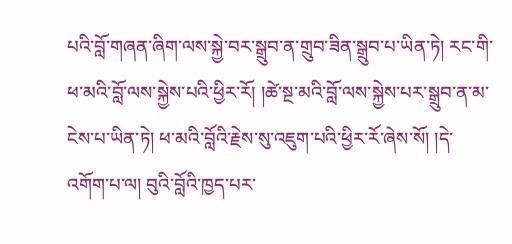པའི་བློ་གཞན་ཞིག་ལས་སྐྱེ་བར་སྒྲུབ་ན་གྲུབ་ཟིན་སྒྲུབ་པ་ཡིན་ཏེ། རང་གི་ཕ་མའི་བློ་ལས་སྐྱེས་པའི་ཕྱིར་རོ། །ཚེ་སྔ་མའི་བློ་ལས་སྐྱེས་པར་སྒྲུབ་ན་མ་ངེས་པ་ཡིན་ཏེ། ཕ་མའི་བློའི་རྗེས་སུ་འཇུག་པའི་ཕྱིར་རོ་ཞེས་སོ། །དེ་འགོག་པ་ལ། བུའི་བློའི་ཁྱད་པར་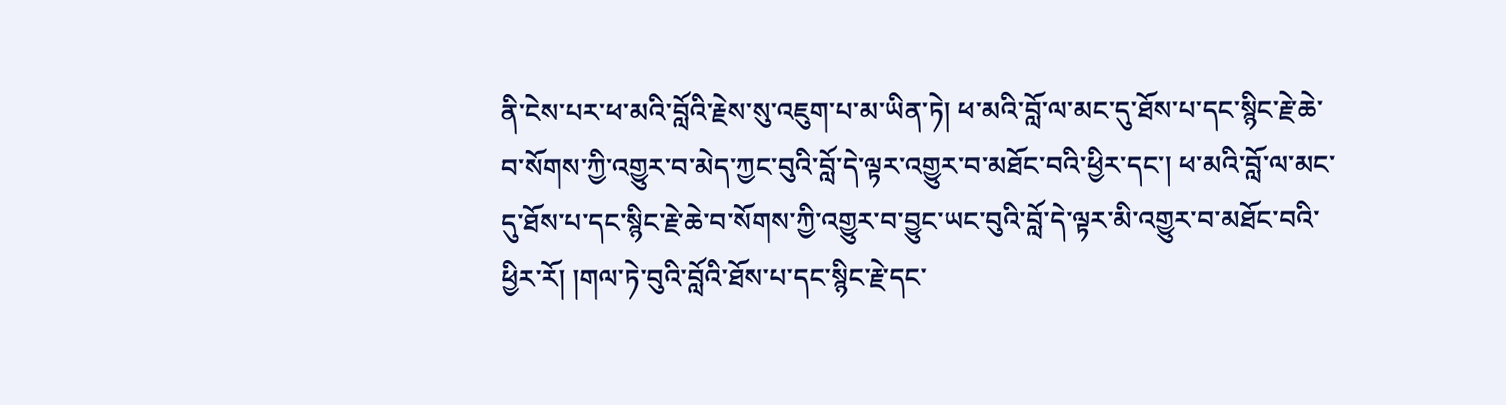ནི་ངེས་པར་ཕ་མའི་བློའི་རྗེས་སུ་འཇུག་པ་མ་ཡིན་ཏེ། ཕ་མའི་བློ་ལ་མང་དུ་ཐོས་པ་དང་སྙིང་རྗེ་ཆེ་བ་སོགས་ཀྱི་འགྱུར་བ་མེད་ཀྱང་བུའི་བློ་དེ་ལྟར་འགྱུར་བ་མཐོང་བའི་ཕྱིར་དང་། ཕ་མའི་བློ་ལ་མང་དུ་ཐོས་པ་དང་སྙིང་རྗེ་ཆེ་བ་སོགས་ཀྱི་འགྱུར་བ་བྱུང་ཡང་བུའི་བློ་དེ་ལྟར་མི་འགྱུར་བ་མཐོང་བའི་ཕྱིར་རོ། །གལ་ཏེ་བུའི་བློའི་ཐོས་པ་དང་སྙིང་རྗེ་དང་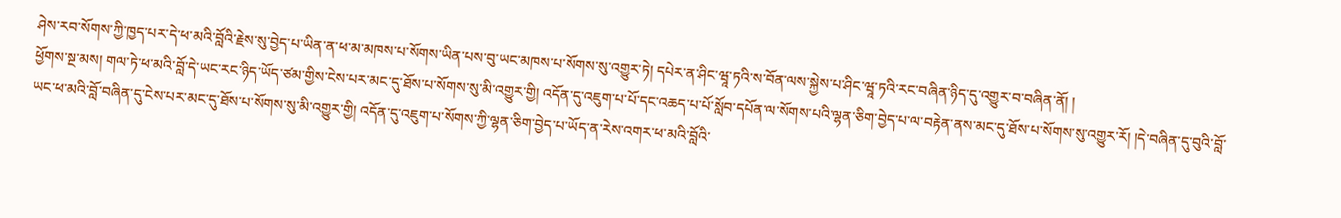ཤེས་རབ་སོགས་ཀྱི་ཁྱད་པར་དེ་ཕ་མའི་བློའི་རྗེས་སུ་བྱེད་པ་ཡིན་ན་ཕ་མ་མཁས་པ་སོགས་ཡིན་པས་བུ་ཡང་མཁས་པ་སོགས་སུ་འགྱུར་ཏེ། དཔེར་ན་ཤིང་ཝཱ་ཏའི་ས་བོན་ལས་སྐྱེས་པ་ཤིང་ཝཱ་ཏའི་རང་བཞིན་ཉིད་དུ་འགྱུར་བ་བཞིན་ནོ། །
ཕྱོགས་སྔ་མས། གལ་ཏེ་ཕ་མའི་བློ་དེ་ཡང་རང་ཉིད་ཡོད་ཙམ་གྱིས་ངེས་པར་མང་དུ་ཐོས་པ་སོགས་སུ་མི་འགྱུར་གྱི། འདོན་དུ་འཇུག་པ་པོ་དང་འཆད་པ་པོ་སློབ་དཔོན་ལ་སོགས་པའི་ལྷན་ཅིག་བྱེད་པ་ལ་བརྟེན་ནས་མང་དུ་ཐོས་པ་སོགས་སུ་འགྱུར་རོ། །དེ་བཞིན་དུ་བུའི་བློ་ཡང་ཕ་མའི་བློ་བཞིན་དུ་ངེས་པར་མང་དུ་ཐོས་པ་སོགས་སུ་མི་འགྱུར་གྱི། འདོན་དུ་འཇུག་པ་སོགས་ཀྱི་ལྷན་ཅིག་བྱེད་པ་ཡོད་ན་རེས་འགར་ཕ་མའི་བློའི་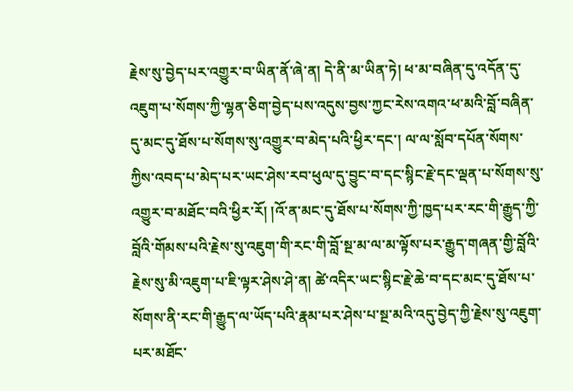རྗེས་སུ་བྱེད་པར་འགྱུར་བ་ཡིན་ནོ་ཞེ་ན། དེ་ནི་མ་ཡིན་ཏེ། ཕ་མ་བཞིན་དུ་འདོན་དུ་འཇུག་པ་སོགས་ཀྱི་ལྷན་ཅིག་བྱེད་པས་འདུས་བྱས་ཀྱང་རེས་འགའ་ཕ་མའི་བློ་བཞིན་དུ་མང་དུ་ཐོས་པ་སོགས་སུ་འགྱུར་བ་མེད་པའི་ཕྱིར་དང་། ལ་ལ་སློབ་དཔོན་སོགས་ཀྱིས་འབད་པ་མེད་པར་ཡང་ཤེས་རབ་ཕུལ་དུ་བྱུང་བ་དང་སྙིང་རྗེ་དང་ལྡན་པ་སོགས་སུ་འགྱུར་བ་མཐོང་བའི་ཕྱིར་རོ། །འོ་ན་མང་དུ་ཐོས་པ་སོགས་ཀྱི་ཁྱད་པར་རང་གི་རྒྱུད་ཀྱི་བློའི་གོམས་པའི་རྗེས་སུ་འཇུག་གི་རང་གི་བློ་སྔ་མ་ལ་མ་ལྟོས་པར་རྒྱུད་གཞན་གྱི་བློའི་རྗེས་སུ་མི་འཇུག་པ་ཇི་ལྟར་ཤེས་ཤེ་ན། ཚེ་འདིར་ཡང་སྙིང་རྗེ་ཆེ་བ་དང་མང་དུ་ཐོས་པ་སོགས་ནི་རང་གི་རྒྱུད་ལ་ཡོད་པའི་རྣམ་པར་ཤེས་པ་སྔ་མའི་འདུ་བྱེད་ཀྱི་རྗེས་སུ་འཇུག་པར་མཐོང་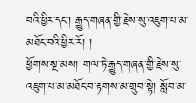བའི་ཕྱིར་དང་། རྒྱུད་གཞན་གྱི་རྗེས་སུ་འཇུག་པ་མ་མཐོང་བའི་ཕྱིར་རོ། །
ཕྱོགས་སྔ་མས། གལ་ཏེ་རྒྱུད་གཞན་གྱི་རྗེས་སུ་འཇུག་པ་མ་མཐོང་བ་རྟགས་མ་གྲུབ་སྟེ། སློབ་མ་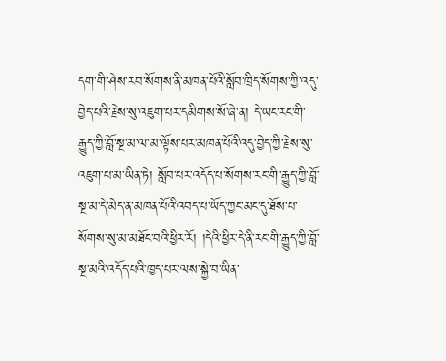དག་གི་ཤེས་རབ་སོགས་ནི་མཁན་པོའི་སློབ་ཁྲིད་སོགས་ཀྱི་འདུ་བྱེད་པའི་རྗེས་སུ་འཇུག་པར་དམིགས་སོ་ཞེ་ན། དེ་ཡང་རང་གི་རྒྱུད་ཀྱི་བློ་སྔ་མ་ལ་མ་ལྟོས་པར་མཁན་པོའི་འདུ་བྱེད་ཀྱི་རྗེས་སུ་འཇུག་པ་མ་ཡིན་ཏེ། སློབ་པར་འདོད་པ་སོགས་རང་གི་རྒྱུད་ཀྱི་བློ་སྔ་མ་དེ་མེད་ན་མཁན་པོའི་འབད་པ་ཡོད་ཀྱང་མང་དུ་ཐོས་པ་སོགས་སུ་མ་མཐོང་བའི་ཕྱིར་རོ། །དེའི་ཕྱིར་དེ་ནི་རང་གི་རྒྱུད་ཀྱི་བློ་སྔ་མའི་འདོད་པའི་ཁྱད་པར་ལས་སྐྱེ་བ་ཡིན་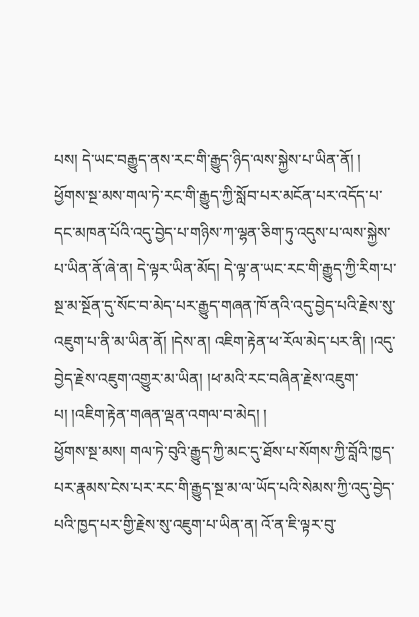པས། དེ་ཡང་བརྒྱུད་ནས་རང་གི་རྒྱུད་ཉིད་ལས་སྐྱེས་པ་ཡིན་ནོ། །
ཕྱོགས་སྔ་མས་གལ་ཏེ་རང་གི་རྒྱུད་ཀྱི་སློབ་པར་མངོན་པར་འདོད་པ་དང་མཁན་པོའི་འདུ་བྱེད་པ་གཉིས་ཀ་ལྷན་ཅིག་ཏུ་འདུས་པ་ལས་སྐྱེས་པ་ཡིན་ནོ་ཞེ་ན། དེ་ལྟར་ཡིན་མོད། དེ་ལྟ་ན་ཡང་རང་གི་རྒྱུད་ཀྱི་རིག་པ་སྔ་མ་སྔོན་དུ་སོང་བ་མེད་པར་རྒྱུད་གཞན་ཁོ་ནའི་འདུ་བྱེད་པའི་རྗེས་སུ་འཇུག་པ་ནི་མ་ཡིན་ནོ། །དེས་ན། འཇིག་རྟེན་ཕ་རོལ་མེད་པར་ནི། །འདུ་བྱེད་རྗེས་འཇུག་འགྱུར་མ་ཡིན། །ཕ་མའི་རང་བཞིན་རྗེས་འཇུག་པ། །འཇིག་རྟེན་གཞན་ལྡན་འགལ་བ་མེད། །
ཕྱོགས་སྔ་མས། གལ་ཏེ་བུའི་རྒྱུད་ཀྱི་མང་དུ་ཐོས་པ་སོགས་ཀྱི་བློའི་ཁྱད་པར་རྣམས་ངེས་པར་རང་གི་རྒྱུད་སྔ་མ་ལ་ཡོད་པའི་སེམས་ཀྱི་འདུ་བྱེད་པའི་ཁྱད་པར་གྱི་རྗེས་སུ་འཇུག་པ་ཡིན་ན། འོ་ན་ཇི་ལྟར་བུ་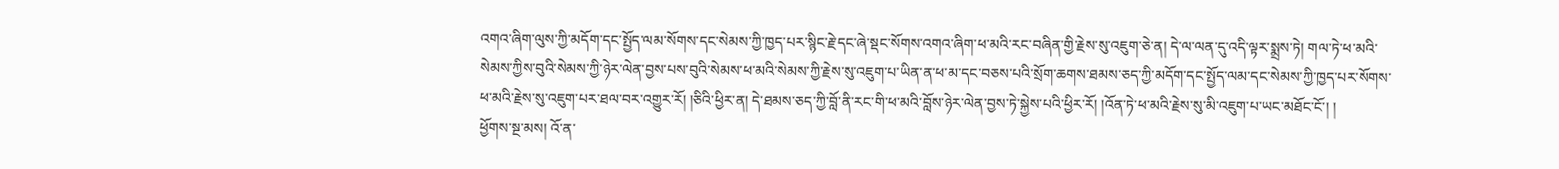འགའ་ཞིག་ལུས་ཀྱི་མདོག་དང་སྤྱོད་ལམ་སོགས་དང་སེམས་ཀྱི་ཁྱད་པར་སྙིང་རྗེ་དང་ཞེ་སྡང་སོགས་འགའ་ཞིག་ཕ་མའི་རང་བཞིན་གྱི་རྗེས་སུ་འཇུག་ཅེ་ན། དེ་ལ་ལན་དུ་འདི་ལྟར་སྨྲས་ཏེ། གལ་ཏེ་ཕ་མའི་སེམས་ཀྱིས་བུའི་སེམས་ཀྱི་ཉེར་ལེན་བྱས་པས་བུའི་སེམས་ཕ་མའི་སེམས་ཀྱི་རྗེས་སུ་འཇུག་པ་ཡིན་ན་ཕ་མ་དང་བཅས་པའི་སྲོག་ཆགས་ཐམས་ཅད་ཀྱི་མདོག་དང་སྤྱོད་ལམ་དང་སེམས་ཀྱི་ཁྱད་པར་སོགས་ཕ་མའི་རྗེས་སུ་འཇུག་པར་ཐལ་བར་འགྱུར་རོ། །ཅིའི་ཕྱིར་ན། དེ་ཐམས་ཅད་ཀྱི་བློ་ནི་རང་གི་ཕ་མའི་བློས་ཉེར་ལེན་བྱས་ཏེ་སྐྱེས་པའི་ཕྱིར་རོ། །འོན་ཏེ་ཕ་མའི་རྗེས་སུ་མི་འཇུག་པ་ཡང་མཐོང་ངོ་། །
ཕྱོགས་སྔ་མས། འོ་ན་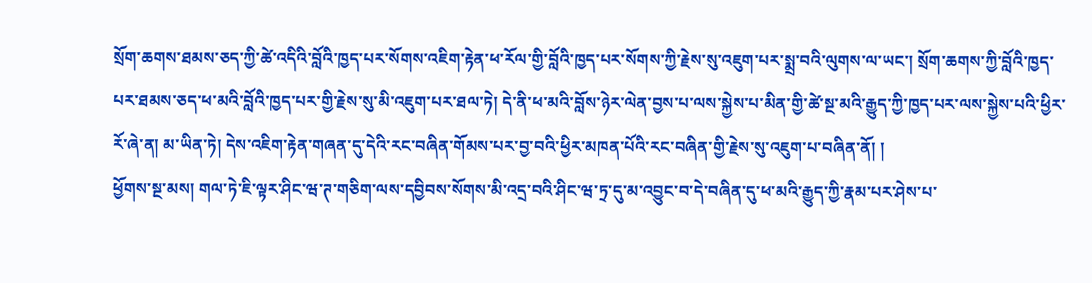སྲོག་ཆགས་ཐམས་ཅད་ཀྱི་ཚེ་འདིའི་བློའི་ཁྱད་པར་སོགས་འཇིག་རྟེན་ཕ་རོལ་གྱི་བློའི་ཁྱད་པར་སོགས་ཀྱི་རྗེས་སུ་འཇུག་པར་སྨྲ་བའི་ལུགས་ལ་ཡང་། སྲོག་ཆགས་ཀྱི་བློའི་ཁྱད་པར་ཐམས་ཅད་ཕ་མའི་བློའི་ཁྱད་པར་གྱི་རྗེས་སུ་མི་འཇུག་པར་ཐལ་ཏེ། དེ་ནི་ཕ་མའི་བློས་ཉེར་ལེན་བྱས་པ་ལས་སྐྱེས་པ་མིན་གྱི་ཚེ་སྔ་མའི་རྒྱུད་ཀྱི་ཁྱད་པར་ལས་སྐྱེས་པའི་ཕྱིར་རོ་ཞེ་ན། མ་ཡིན་ཏེ། དེས་འཇིག་རྟེན་གཞན་དུ་དེའི་རང་བཞིན་གོམས་པར་བྱ་བའི་ཕྱིར་མཁན་པོའི་རང་བཞིན་གྱི་རྗེས་སུ་འཇུག་པ་བཞིན་ནོ། །
ཕྱོགས་སྔ་མས། གལ་ཏེ་ཇི་ལྟར་ཤིང་ཝ་ཊ་གཅིག་ལས་དབྱིབས་སོགས་མི་འདྲ་བའི་ཤིང་ཝ་ཏྲ་དུ་མ་འབྱུང་བ་དེ་བཞིན་དུ་ཕ་མའི་རྒྱུད་ཀྱི་རྣམ་པར་ཤེས་པ་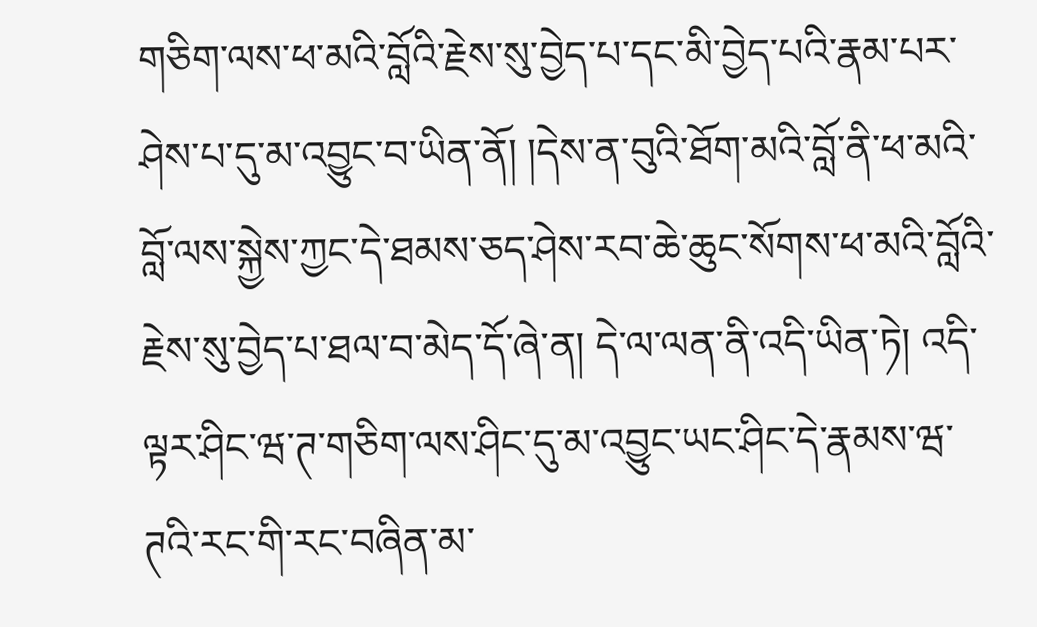གཅིག་ལས་ཕ་མའི་བློའི་རྗེས་སུ་བྱེད་པ་དང་མི་བྱེད་པའི་རྣམ་པར་ཤེས་པ་དུ་མ་འབྱུང་བ་ཡིན་ནོ། །དེས་ན་བུའི་ཐོག་མའི་བློ་ནི་ཕ་མའི་བློ་ལས་སྐྱེས་ཀྱང་དེ་ཐམས་ཅད་ཤེས་རབ་ཆེ་ཆུང་སོགས་ཕ་མའི་བློའི་རྗེས་སུ་བྱེད་པ་ཐལ་བ་མེད་དོ་ཞེ་ན། དེ་ལ་ལན་ནི་འདི་ཡིན་ཏེ། འདི་ལྟར་ཤིང་ཝ་ཊ་གཅིག་ལས་ཤིང་དུ་མ་འབྱུང་ཡང་ཤིང་དེ་རྣམས་ཝ་ཊའི་རང་གི་རང་བཞིན་མ་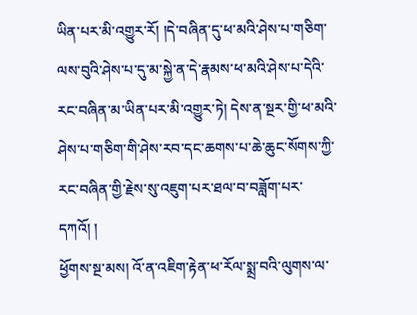ཡིན་པར་མི་འགྱུར་རོ། །དེ་བཞིན་དུ་ཕ་མའི་ཤེས་པ་གཅིག་ལས་བུའི་ཤེས་པ་དུ་མ་སྐྱེ་ན་དེ་རྣམས་ཕ་མའི་ཤེས་པ་དེའི་རང་བཞིན་མ་ཡིན་པར་མི་འགྱུར་ཏེ། དེས་ན་སྔར་གྱི་ཕ་མའི་ཤེས་པ་གཅིག་གི་ཤེས་རབ་དང་ཆགས་པ་ཆེ་ཆུང་སོགས་ཀྱི་རང་བཞིན་གྱི་རྗེས་སུ་འཇུག་པར་ཐལ་བ་བཟློག་པར་དཀའོ། །
ཕྱོགས་སྔ་མས། འོ་ན་འཇིག་རྟེན་ཕ་རོལ་སྨྲ་བའི་ལུགས་ལ་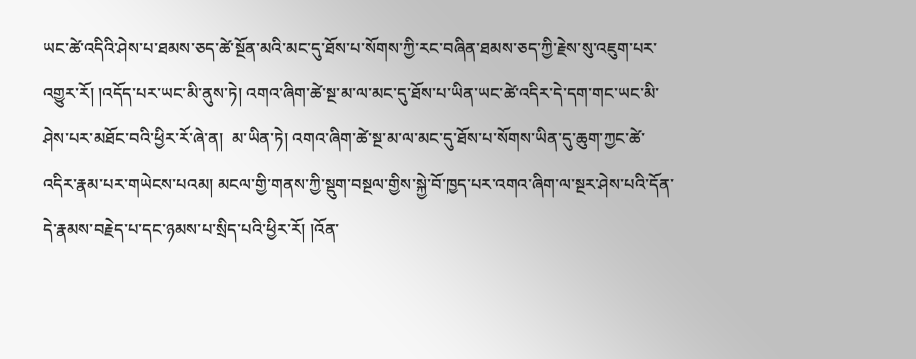ཡང་ཚེ་འདིའི་ཤེས་པ་ཐམས་ཅད་ཚེ་སྔོན་མའི་མང་དུ་ཐོས་པ་སོགས་ཀྱི་རང་བཞིན་ཐམས་ཅད་ཀྱི་རྗེས་སུ་འཇུག་པར་འགྱུར་རོ། །འདོད་པར་ཡང་མི་ནུས་ཏེ། འགའ་ཞིག་ཚེ་སྔ་མ་ལ་མང་དུ་ཐོས་པ་ཡིན་ཡང་ཚེ་འདིར་དེ་དག་གང་ཡང་མི་ཤེས་པར་མཐོང་བའི་ཕྱིར་རོ་ཞེ་ན།  མ་ཡིན་ཏེ། འགའ་ཞིག་ཚེ་སྔ་མ་ལ་མང་དུ་ཐོས་པ་སོགས་ཡིན་དུ་ཆུག་ཀྱང་ཚེ་འདིར་རྣམ་པར་གཡེངས་པའམ། མངལ་གྱི་གནས་ཀྱི་སྡུག་བསྔལ་གྱིས་སྐྱེ་བོ་ཁྱད་པར་འགའ་ཞིག་ལ་སྔར་ཤེས་པའི་དོན་དེ་རྣམས་བརྗེད་པ་དང་ཉམས་པ་སྲིད་པའི་ཕྱིར་རོ། །འོན་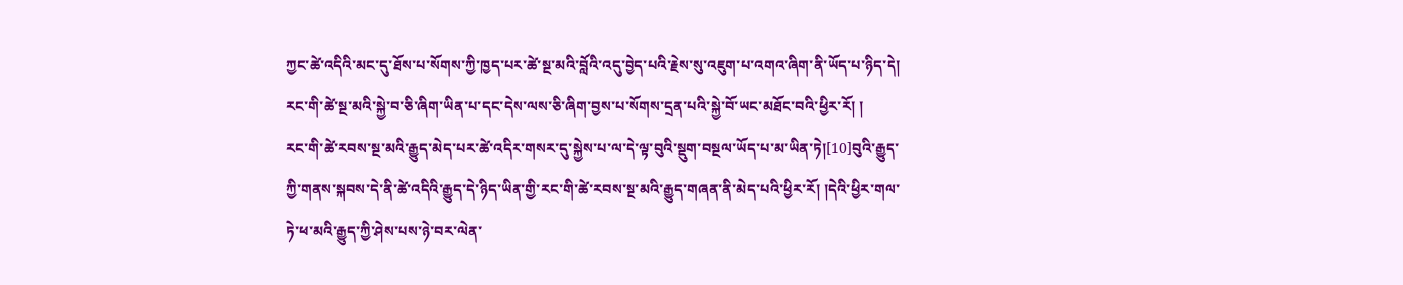ཀྱང་ཚེ་འདིའི་མང་དུ་ཐོས་པ་སོགས་ཀྱི་ཁྱད་པར་ཚེ་སྔ་མའི་བློའི་འདུ་བྱེད་པའི་རྗེས་སུ་འཇུག་པ་འགའ་ཞིག་ནི་ཡོད་པ་ཉིད་དེ། རང་གི་ཚེ་སྔ་མའི་སྐྱེ་བ་ཅི་ཞིག་ཡིན་པ་དང་དེས་ལས་ཅི་ཞིག་བྱས་པ་སོགས་དྲན་པའི་སྐྱེ་བོ་ཡང་མཐོང་བའི་ཕྱིར་རོ། །
རང་གི་ཚེ་རབས་སྔ་མའི་རྒྱུད་མེད་པར་ཚེ་འདིར་གསར་དུ་སྐྱེས་པ་ལ་དེ་ལྟ་བུའི་སྡུག་བསྔལ་ཡོད་པ་མ་ཡིན་ཏེ།[10]བུའི་རྒྱུད་ཀྱི་གནས་སྐབས་དེ་ནི་ཚེ་འདིའི་རྒྱུད་དེ་ཉིད་ཡིན་གྱི་རང་གི་ཚེ་རབས་སྔ་མའི་རྒྱུད་གཞན་ནི་མེད་པའི་ཕྱིར་རོ། །དེའི་ཕྱིར་གལ་ཏེ་ཕ་མའི་རྒྱུད་ཀྱི་ཤེས་པས་ཉེ་བར་ལེན་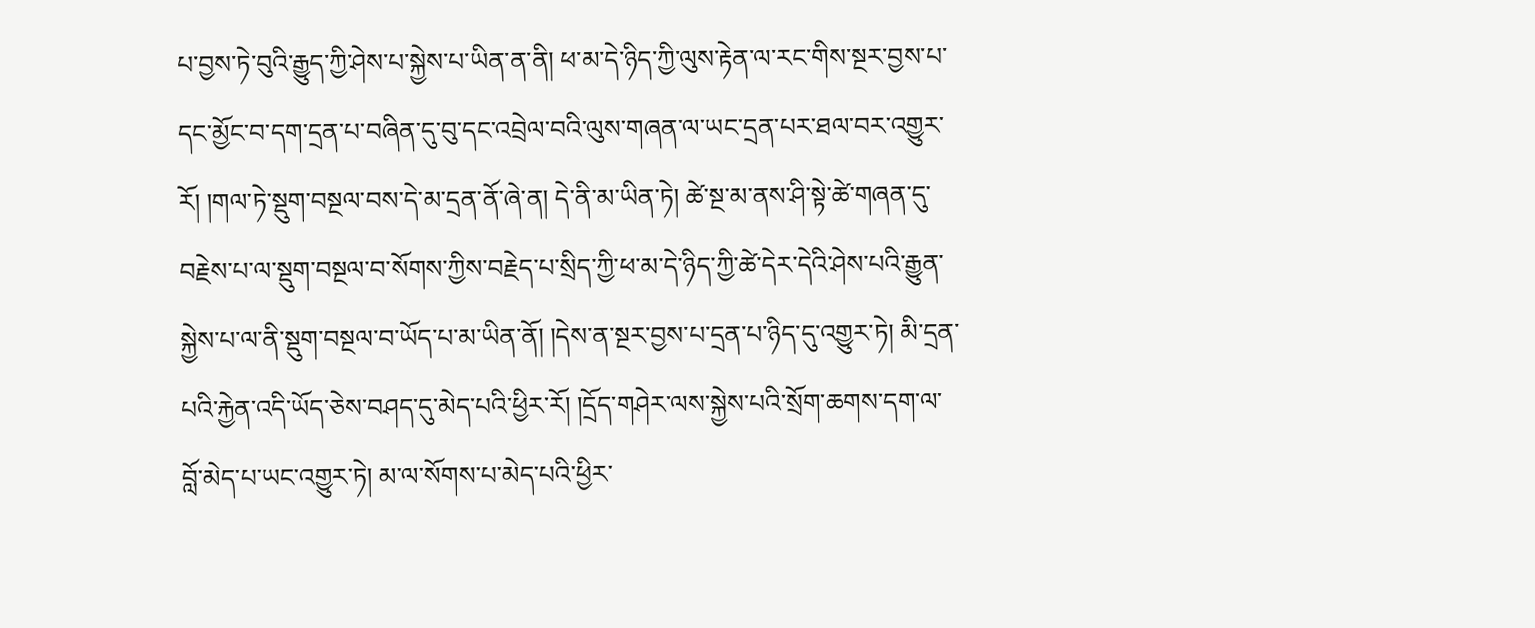པ་བྱས་ཏེ་བུའི་རྒྱུད་ཀྱི་ཤེས་པ་སྐྱེས་པ་ཡིན་ན་ནི། ཕ་མ་དེ་ཉིད་ཀྱི་ལུས་རྟེན་ལ་རང་གིས་སྔར་བྱས་པ་དང་མྱོང་བ་དག་དྲན་པ་བཞིན་དུ་བུ་དང་འབྲེལ་བའི་ལུས་གཞན་ལ་ཡང་དྲན་པར་ཐལ་བར་འགྱུར་རོ། །གལ་ཏེ་སྡུག་བསྔལ་བས་དེ་མ་དྲན་ནོ་ཞེ་ན། དེ་ནི་མ་ཡིན་ཏེ། ཚེ་སྔ་མ་ནས་ཤི་སྟེ་ཚེ་གཞན་དུ་བརྗེས་པ་ལ་སྡུག་བསྔལ་བ་སོགས་ཀྱིས་བརྗེད་པ་སྲིད་ཀྱི་ཕ་མ་དེ་ཉིད་ཀྱི་ཚེ་དེར་དེའི་ཤེས་པའི་རྒྱུན་སྐྱེས་པ་ལ་ནི་སྡུག་བསྔལ་བ་ཡོད་པ་མ་ཡིན་ནོ། །དེས་ན་སྔར་བྱས་པ་དྲན་པ་ཉིད་དུ་འགྱུར་ཏེ། མི་དྲན་པའི་རྐྱེན་འདི་ཡོད་ཅེས་བཤད་དུ་མེད་པའི་ཕྱིར་རོ། །དྲོད་གཤེར་ལས་སྐྱེས་པའི་སྲོག་ཆགས་དག་ལ་བློ་མེད་པ་ཡང་འགྱུར་ཏེ། མ་ལ་སོགས་པ་མེད་པའི་ཕྱིར་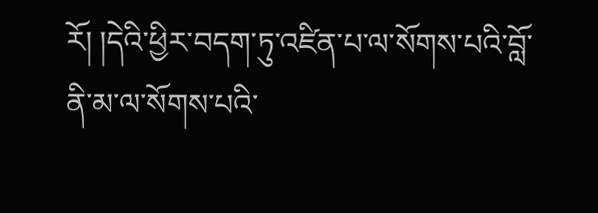རོ། །དེའི་ཕྱིར་བདག་ཏུ་འཛིན་པ་ལ་སོགས་པའི་བློ་ནི་མ་ལ་སོགས་པའི་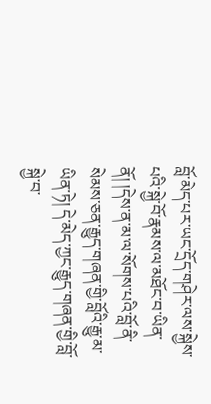བློ་མེད་པར་ཡང་དྲོད་གཤེར་ལས་སྐྱེས་པའི་སྐྱེ་བོ་རྣམས་ལ་མཐོང་བ་ཡིན་ནོ། །དེས་ན་མ་ལ་སོགས་པའི་བློ་ནི་སེམས་ཅན་རྒྱུད་གཞན་གྱི་བློའི་རྒྱུ་མ་ཡིན་ཏེ། དེ་མེད་ཀྱང་རྒྱུད་གཞན་གྱི་བློ་སྐྱེ་བ་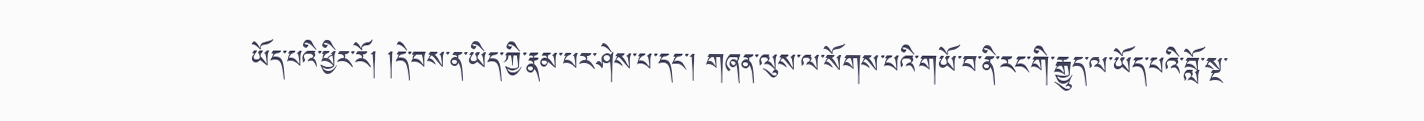ཡོད་པའི་ཕྱིར་རོ། །དེ་བས་ན་ཡིད་ཀྱི་རྣམ་པར་ཤེས་པ་དང་། གཞན་ལུས་ལ་སོགས་པའི་གཡོ་བ་ནི་རང་གི་རྒྱུད་ལ་ཡོད་པའི་བློ་སྔ་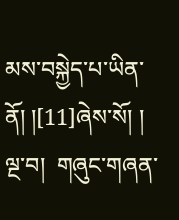མས་བསྐྱེད་པ་ཡིན་ནོ། །[11]ཞེས་སོ། །
ལྔ་བ།  གཞུང་གཞན་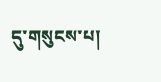དུ་གསུངས་པ།